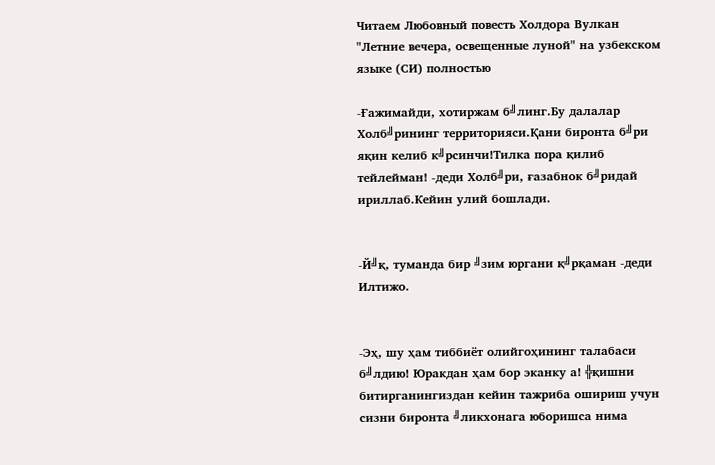Читаем Любовный повесть Холдора Вулкан "Летние вечера, освещенные луной" на узбекском языке (СИ) полностью

-Ғажимайди, хотиржам б╝линг.Бу далалар Холб╝рининг территорияси.Қани биронта б╝ри яқин келиб к╝рсинчи!Тилка пора қилиб тейлейман! -деди Холб╝ри, ғазабнок б╝ридай ириллаб.Кейин улий бошлади.


-Й╝қ, туманда бир ╝зим юргани қ╝рқаман -деди Илтижо.


-Эҳ, шу ҳам тиббиёт олийгоҳининг талабаси б╝лдию! Юракдан ҳам бор эканку а! ╬қишни битирганингиздан кейин тажриба ошириш учун сизни биронта ╝ликхонага юборишса нима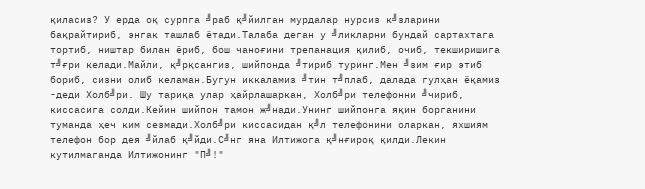қиласиз? У ерда оқ сурпга ╝раб қ╝йилган мурдалар нурсиз к╝зларини бақрайтириб, энгак ташлаб ётади.Талаба деган у ╝ликларни бундай сартахтага тортиб, ништар билан ёриб, бош чаноғини трепанация қилиб, очиб, текширишига т╝ғри келади.Майли, қ╝рқсангиз, шийпонда ╝тириб туринг.Мен ╝зим ғир этиб бориб, сизни олиб келаман.Бугун иккаламиз ╝тин т╝плаб, далада гулҳан ёқамиз -деди Холб╝ри. Шу тариқа улар ҳайрлашаркан, Холб╝ри телефонни ╝чириб, киссасига солди.Кейин шийпон тамон ж╝нади.Унинг шийпонга яқин борганини туманда ҳеч ким сезмади.Холб╝ри киссасидан қ╝л телефонини оларкан, яхшиям телефон бор дея ╝йлаб қ╝йди.С╝нг яна Илтижога қ╝нғироқ қилди.Лекин кутилмаганда Илтижонинг "П╝!"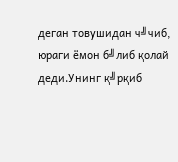деган товушидан ч╝чиб, юраги ёмон б╝либ қолай деди.Унинг қ╝рқиб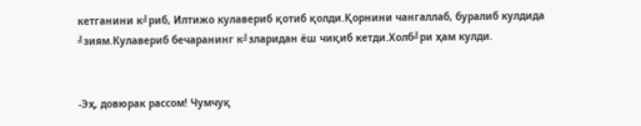кетганини к╝риб, Илтижо кулавериб қотиб қолди.Қорнини чангаллаб, буралиб кулдида ╝зиям.Кулавериб бечаранинг к╝зларидан ёш чиқиб кетди.Холб╝ри ҳам кулди.


-Эҳ, довюрак рассом! Чумчуқ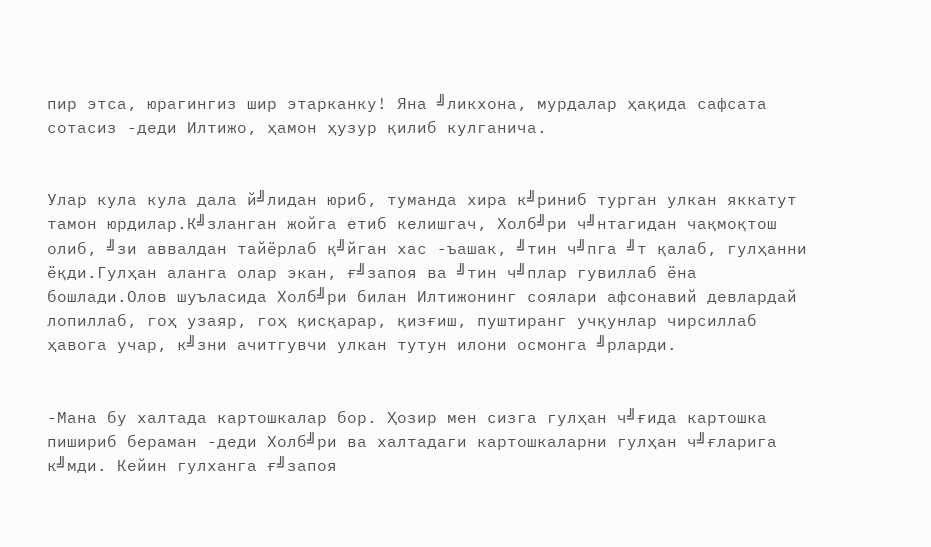пир этса, юрагингиз шир этарканку! Яна ╝ликхона, мурдалар ҳақида сафсата сотасиз -деди Илтижо, ҳамон ҳузур қилиб кулганича.


Улар кула кула дала й╝лидан юриб, туманда хира к╝риниб турган улкан яккатут тамон юрдилар.К╝зланган жойга етиб келишгач, Холб╝ри ч╝нтагидан чақмоқтош олиб, ╝зи аввалдан тайёрлаб қ╝йган хас -ъашак, ╝тин ч╝пга ╝т қалаб, гулҳанни ёқди.Гулҳан аланга олар экан, ғ╝запоя ва ╝тин ч╝плар гувиллаб ёна бошлади.Олов шуъласида Холб╝ри билан Илтижонинг соялари афсонавий девлардай лопиллаб, гоҳ узаяр, гоҳ қисқарар, қизғиш, пуштиранг учқунлар чирсиллаб ҳавога учар, к╝зни ачитгувчи улкан тутун илони осмонга ╝рларди.


-Мана бу халтада картошкалар бор. Ҳозир мен сизга гулҳан ч╝ғида картошка пишириб бераман -деди Холб╝ри ва халтадаги картошкаларни гулҳан ч╝ғларига к╝мди. Кейин гулханга ғ╝запоя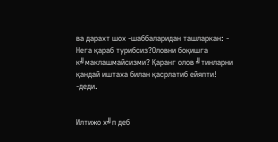ва дарахт шох -шаббаларидан ташларкан: - Нега қараб турибсиз?Оловни боқишга к╝маклашмайсизми? Қаранг олов ╝тинларни қандай иштаха билан қасрлатиб ейяпти! -деди.


Илтижо х╝п деб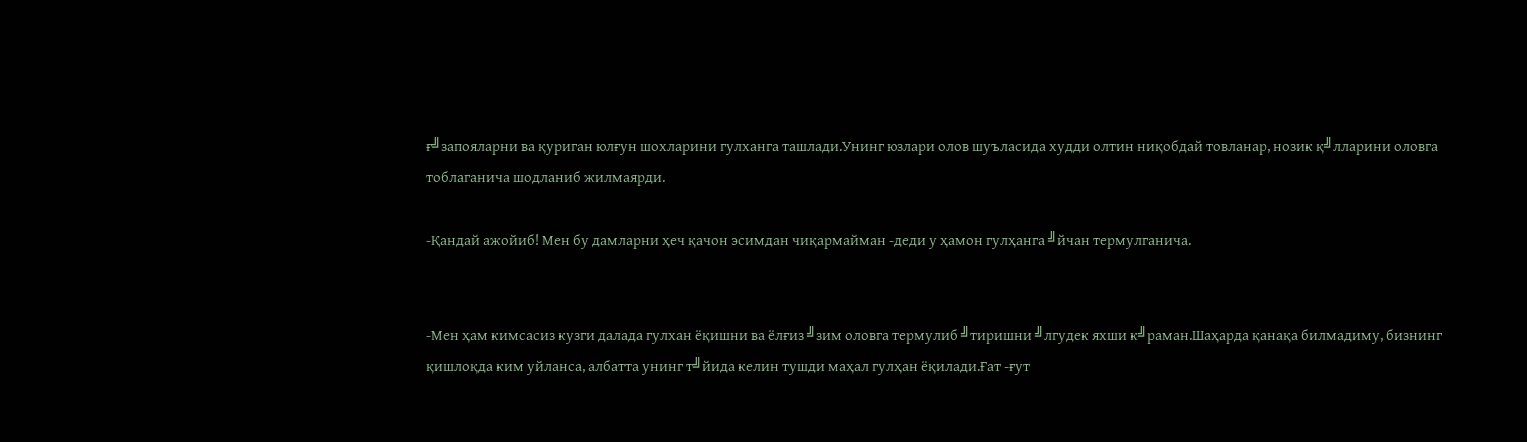ғ╝запояларни ва қуриган юлғун шохларини гулханга ташлади.Унинг юзлари олов шуъласида худди олтин ниқобдай товланар, нозик қ╝лларини оловга тоблаганича шодланиб жилмаярди.

-Қандай ажойиб! Мен бу дамларни ҳеч қачон эсимдан чиқармайман -деди у ҳамон гулҳанга ╝йчан термулганича.


-Мен ҳам кимсасиз кузги далада гулхан ёқишни ва ёлғиз ╝зим оловга термулиб ╝тиришни ╝лгудек яхши к╝раман.Шаҳарда қанақа билмадиму, бизнинг қишлоқда ким уйланса, албатта унинг т╝йида келин тушди маҳал гулҳан ёқилади.Ғат -ғут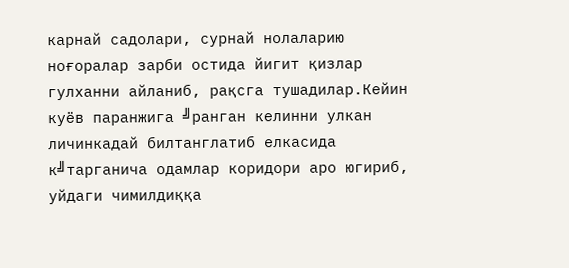карнай садолари, сурнай нолаларию ноғоралар зарби остида йигит қизлар гулханни айланиб, рақсга тушадилар.Кейин куёв паранжига ╝ранган келинни улкан личинкадай билтанглатиб елкасида к╝тарганича одамлар коридори аро югириб, уйдаги чимилдиққа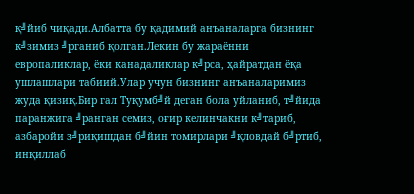қ╝йиб чиқади.Албатта бу қадимий анъаналарга бизнинг к╝зимиз ╝рганиб қолган.Лекин бу жараённи европаликлар, ёки канадаликлар к╝рса, ҳайратдан ёқа ушлашлари табиий.Улар учун бизнинг анъаналаримиз жуда қизиқ.Бир гал Туқумб╝й деган бола уйланиб, т╝йида паранжига ╝ранган семиз, оғир келинчакни к╝тариб, азбаройи з╝риқишдан б╝йин томирлари ╝қловдай б╝ртиб, инқиллаб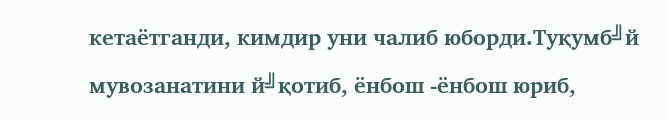кетаётганди, кимдир уни чалиб юборди.Туқумб╝й мувозанатини й╝қотиб, ёнбош -ёнбош юриб,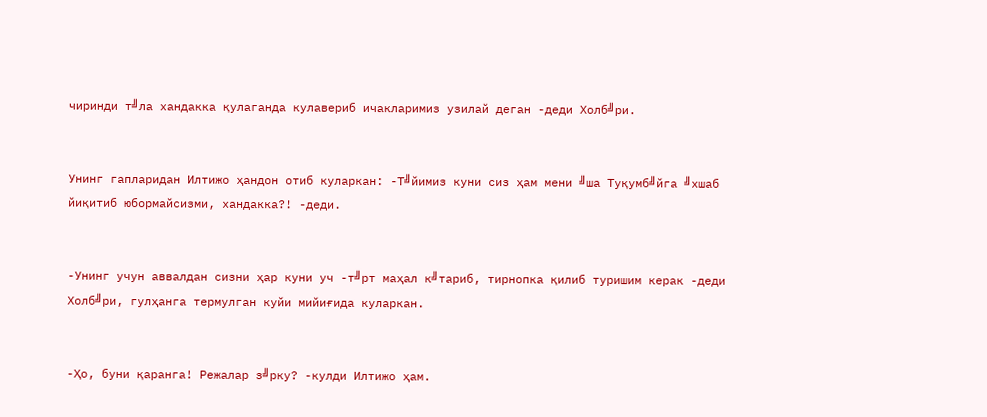чиринди т╝ла хандакка қулаганда кулавериб ичакларимиз узилай деган -деди Холб╝ри.


Унинг гапларидан Илтижо ҳандон отиб куларкан: -Т╝йимиз куни сиз ҳам мени ╝ша Туқумб╝йга ╝хшаб йиқитиб юбормайсизми, хандакка?! -деди.


-Унинг учун аввалдан сизни ҳар куни уч -т╝рт маҳал к╝тариб, тирнопка қилиб туришим керак -деди Холб╝ри, гулҳанга термулган куйи мийиғида куларкан.


-Ҳо, буни қаранга! Режалар з╝рку? -кулди Илтижо ҳам.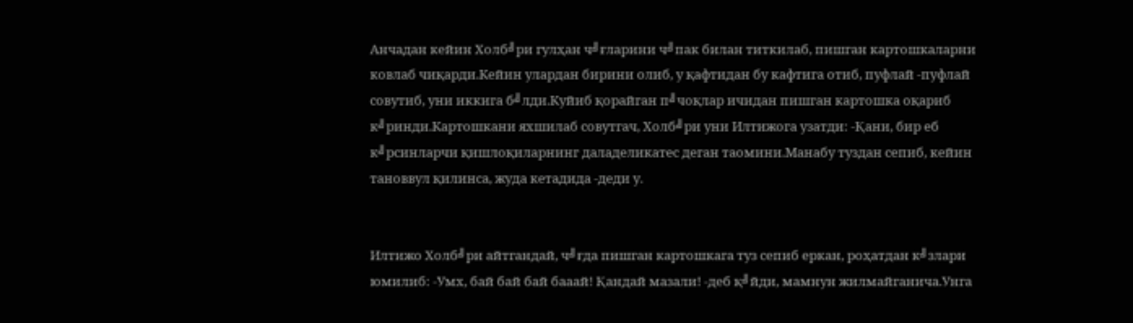Анчадан кейин Холб╝ри гулҳан ч╝ғларини ч╝пак билан титкилаб, пишган картошкаларни ковлаб чиқарди.Кейин улардан бирини олиб, у қафтидан бу кафтига отиб, пуфлай -пуфлай совутиб, уни иккига б╝лди.Куйиб қорайган п╝чоқлар ичидан пишган картошка оқариб к╝ринди.Картошкани яхшилаб совутгач, Холб╝ри уни Илтижога узатди: -Қани, бир еб к╝рсинларчи қишлоқиларнинг даладеликатес деган таомини.Манабу туздан сепиб, кейин тановвул қилинса, жуда кетадида -деди у.


Илтижо Холб╝ри айтгандай, ч╝ғда пишган картошкага туз сепиб еркан, роҳатдан к╝злари юмилиб: -Умх, бай бай бай бааай! Қандай мазали! -деб қ╝йди, мамнун жилмайганича.Унга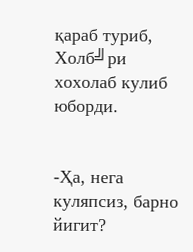қараб туриб, Холб╝ри хохолаб кулиб юборди.


-Ҳа, нега куляпсиз, барно йигит?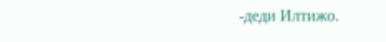-деди Илтижо.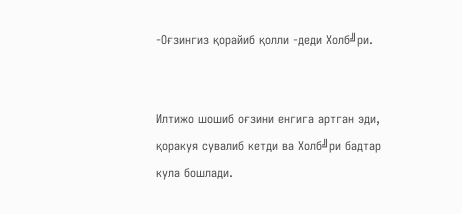-Оғзингиз қорайиб қолли -деди Холб╝ри.


Илтижо шошиб оғзини енгига артган эди, қоракуя сувалиб кетди ва Холб╝ри бадтар кула бошлади.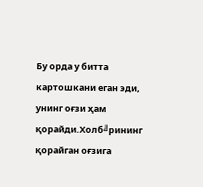Бу орда у битта картошкани еган эди, унинг оғзи ҳам қорайди.Холб╝рининг қорайган оғзига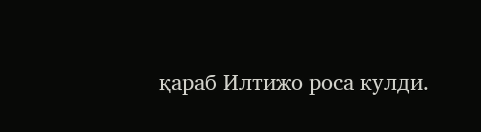қараб Илтижо роса кулди.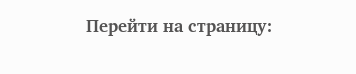Перейти на страницу: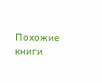Похожие книги